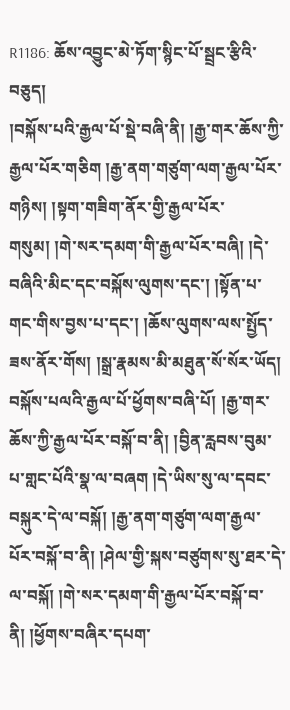R1186: ཆོས་འབྱུང་མེ་ཏོག་སྙིང་པོ་སྦྲང་རྩིའི་བཅུད།
།བསྐོས་པའི་རྒྱལ་པོ་སྡེ་བཞི་ནི། །རྒྱ་གར་ཆོས་ཀྱི་རྒྱལ་པོར་གཅིག །རྒྱ་ནག་གཙུག་ལག་རྒྱལ་པོར་གཉིས། །སྟག་གཟིག་ནོར་གྱི་རྒྱལ་པོར་གསུམ། །གེ་སར་དམག་གི་རྒྱལ་པོར་བཞི། །དེ་བཞིའི་མིང་དང་བསྐོས་ལུགས་དང་། །སྟོན་པ་གང་གིས་བྱས་པ་དང་། །ཆོས་ལུགས་ལས་སྤྱོད་ཟས་ནོར་གོས། །སྒྲ་རྣམས་མི་མཐུན་སོ་སོར་ཡོད། བསྐོས་པལའི་རྒྱལ་པོ་ཕྱོགས་བཞི་པོ། །རྒྱ་གར་ཆོས་ཀྱི་རྒྱལ་པོར་བསྐོ་བ་ནི། །བྱིན་རླབས་བུམ་པ་གླང་པོའི་སྣ་ལ་བཞག །དེ་ཡིས་སུ་ལ་དབང་བསྐུར་དེ་ལ་བསྐོ། །རྒྱ་ནག་གཙུག་ལག་རྒྱལ་པོར་བསྐོ་བ་ནི། །ཤེལ་གྱི་སྐས་བཙུགས་སུ་ཐར་དེ་ལ་བསྐོ། །གེ་སར་དམག་གི་རྒྱལ་པོར་བསྐོ་བ་ནི། །ཕྱོགས་བཞིར་དཔག་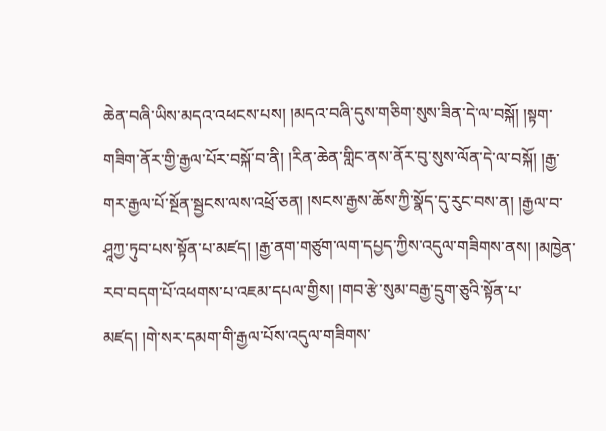ཆེན་བཞི་ཡིས་མདའ་འཕངས་པས། །མདའ་བཞི་དུས་གཅིག་སུས་ཟིན་དེ་ལ་བསྐོ། །སྟག་གཟིག་ནོར་གྱི་རྒྱལ་པོར་བསྐོ་བ་ནི། །རིན་ཆེན་གླིང་ནས་ནོར་བུ་སུས་ལོན་དེ་ལ་བསྐོ། །རྒྱ་གར་རྒྱལ་པོ་སྔོན་སྦྱངས་ལས་འཕྲོ་ཅན། །སངས་རྒྱས་ཆོས་ཀྱི་སྣོད་དུ་རུང་བས་ན། །རྒྱལ་བ་ཤཱཀྱ་ཏུབ་པས་སྟོན་པ་མཛད། །རྒྱ་ནག་གཙུག་ལག་དཔྱད་ཀྱིས་འདུལ་གཟིགས་ནས། །མཁྱེན་རབ་བདག་པོ་འཕགས་པ་འཇམ་དཔལ་གྱིས། །གབ་རྩེ་སུམ་བརྒྱ་དྲུག་ཅུའི་སྟོན་པ་མཛད། །གེ་སར་དམག་གི་རྒྱལ་པོས་འདུལ་གཟིགས་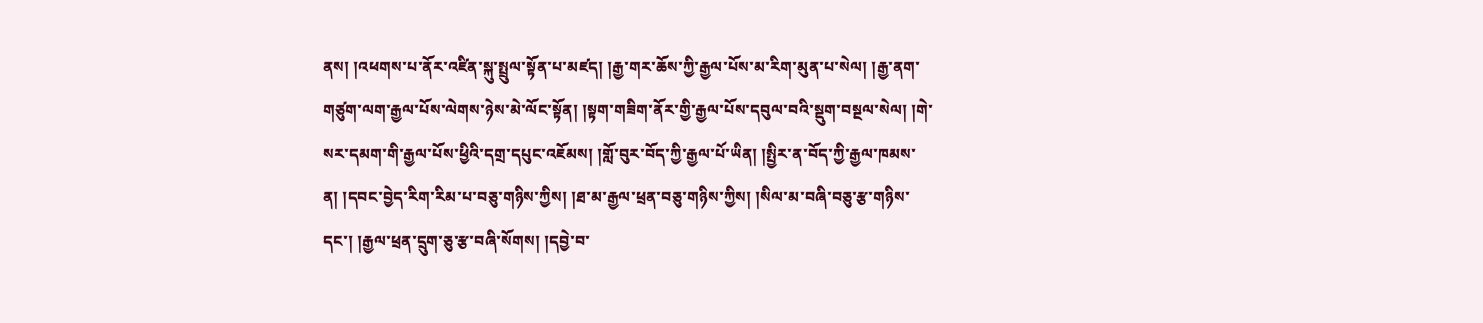ནས། །འཕགས་པ་ནོར་འཛིན་སྐུ་སྤྲུལ་སྟོན་པ་མཛད། །རྒྱ་གར་ཆོས་ཀྱི་རྒྱལ་པོས་མ་རིག་མུན་པ་སེལ། །རྒྱ་ནག་གཙུག་ལག་རྒྱལ་པོས་ལེགས་ཉེས་མེ་ལོང་སྟོན། །སྟག་གཟིག་ནོར་གྱི་རྒྱལ་པོས་དབུལ་བའི་སྡུག་བསྔལ་སེལ། །གེ་སར་དམག་གི་རྒྱལ་པོས་ཕྱིའི་དགྲ་དཔུང་འཇོམས། །གློ་བུར་བོད་ཀྱི་རྒྱལ་པོ་ཡིན། །སྤྱིར་ན་བོད་ཀྱི་རྒྱལ་ཁམས་ན། །དབང་བྱེད་རིག་རིམ་པ་བཅུ་གཉིས་ཀྱིས། །ཐ་མ་རྒྱལ་ཕྲན་བཅུ་གཉིས་ཀྱིས། །སིལ་མ་བཞི་བཅུ་རྩ་གཉིས་དང་། །རྒྱལ་ཕྲན་དྲུག་ཅུ་རྩ་བཞི་སོགས། །དབྱེ་བ་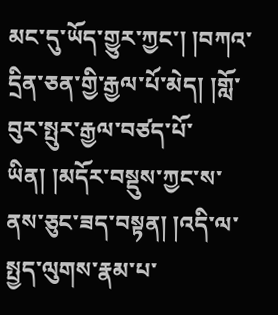མང་དུ་ཡོད་གྱུར་ཀྱང་། །བཀའ་དྲིན་ཅན་གྱི་རྒྱལ་པོ་མེད། །གློ་བུར་སྤུར་རྒྱལ་བཙད་པོ་ཡིན། །མདོར་བསྡུས་ཀྱང་ས་ནས་ཅུང་ཟད་བསྟན། །འདི་ལ་སྤྱད་ལུགས་རྣམ་པ་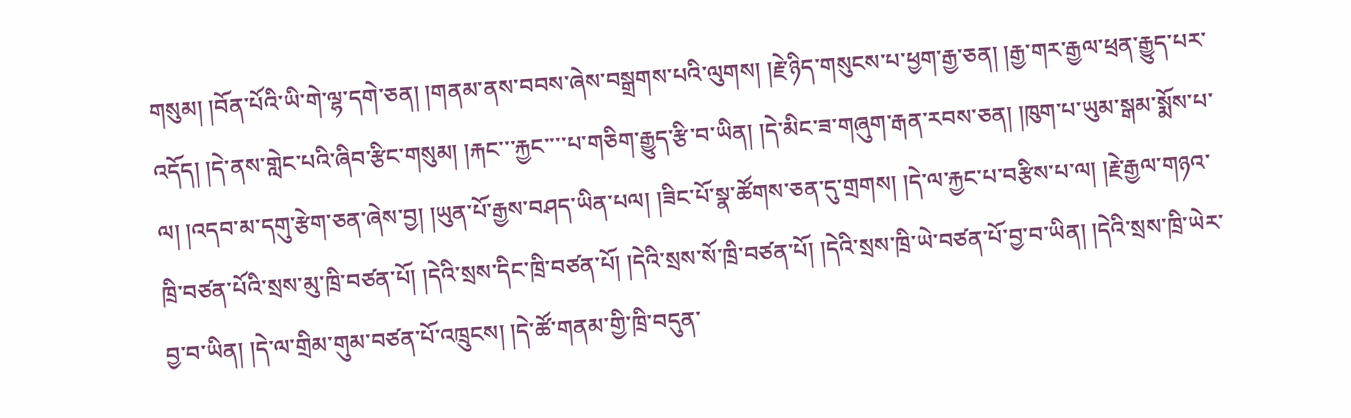གསུམ། །བོན་པོའི་ཡི་གེ་ལྷ་དགེ་ཅན། །གནམ་ནས་བབས་ཞེས་བསྒྲགས་པའི་ལུགས། །རྗེ་ཉིད་གསུངས་པ་ཕྱག་རྒྱ་ཅན། །རྒྱ་གར་རྒྱལ་ཕྲན་རྒྱུད་པར་འདོད། །དེ་ནས་གླེང་པའི་ཞིབ་རྩིང་གསུམ། །རྐང་་་རྐྱང་་་་པ་གཅིག་རྒྱུད་རྩི་བ་ཡིན། །དེ་མིང་ཟ་གཞུག་རྒན་རབས་ཅན། །ཁུག་པ་ཡུམ་སྒམ་སྨོས་པ་ལ། །འདབ་མ་དགུ་རྩེག་ཅན་ཞེས་བྱ། །ཡུན་པོ་རྒྱས་བཤད་ཡིན་པལ། །ཟིང་པོ་སྣ་ཚོགས་ཅན་དུ་གྲགས། །དེ་ལ་རྐྱང་པ་བརྩིས་པ་ལ། །རྗེ་རྒྱལ་གཉའ་ཁྲི་བཙན་པོའི་སྲས་མུ་ཁྲི་བཙན་པོ། །དེའི་སྲས་དིང་ཁྲི་བཙན་པོ། །དེའི་སྲས་སོ་ཁྲི་བཙན་པོ། །དེའི་སྲས་ཁྲི་ཡེ་བཙན་པོ་བྱ་བ་ཡིན། །དེའི་སྲས་ཁྲི་ཡེར་བྱ་བ་ཡིན། །དེ་ལ་གྲིམ་གུམ་བཙན་པོ་འཁྲུངས། །དེ་ཚོ་གནམ་གྱི་ཁྲི་བདུན་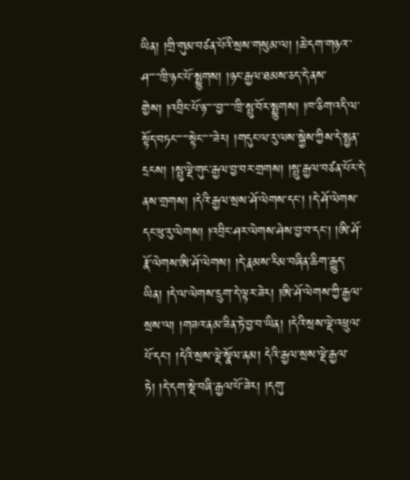ཡིན། །གྲི་གུམ་བཙན་པོའི་སྲས་གསུམ་ལ། །ཆེ་དག་གཉའ་་ཤ་་་་་ཁྲི་ཉང་པོ་སྤྱུགས། །ཉང་རྒྱལ་ཐམས་ཅད་དེ་ནས་གྱེས། །འབྲིང་པོ་ཉ་་་་་བྱ་་་་་ཁྲི་སྤུ་བོར་སྤྱུགས། །ཁ་ཅིག་འདི་ལ་སྟོད་བཏང་་་་་་སྟེང་་་་་ཟེར། །གདུང་ལ་རུ་ལས་སྐྱེས་ཀྱིས་དེ་སྤྱན་དྲངས། །སྤུ་ལྡེ་གུང་རྒྱལ་བྱ་བར་གྲགས། །སྤུ་རྒྱལ་བཙན་པོར་དེ་ནས་གྲགས། །དེའི་རྒྱལ་སྲས་ཤོ་ལེགས་དང་། །དེ་ཤོ་ལེགས་དང་ཕུ་རུ་ལེགས། །འབྲིང་ཤར་ལེགས་ཤེས་བྱ་བ་དང་། །ཨི་ཤོ་རྣོ་ལེགས་ཨི་ཤོ་ལེགས། །དེ་རྣམས་རིམ་བཞིན་ཆིག་རྒྱུད་ཡིན། །དེ་ལ་ལེགས་དྲུག་དེ་ལྟར་ཟེར། །ཨི་ཤོ་ལེགས་ཀྱི་རྒྱལ་སྲས་ལ། །གཟའ་ནམ་ཟིན་ཏེ་བྱ་བ་ཡིན། །དེའི་སྲས་ལྡེ་འཕྲུལ་པོ་དང་། །དེའི་སྲས་ལྡེ་སྣོལ་ནམ། དེའི་རྒྱལ་སྲས་ལྡེ་རྒྱལ་ཏེ། །དེ་དག་སྡེ་བཞི་རྒྱལ་པོ་ཟེར། །དགུ་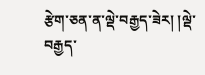རྩེག་ཅན་ན་ལྡེ་བརྒྱད་ཟེར། །ལྡེ་བརྒྱད་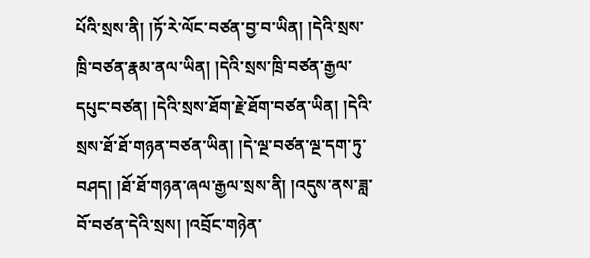པོའི་སྲས་ནི། །ཏོ་རེ་ལོང་བཙན་བྱ་བ་ཡིན། །དེའི་སྲས་ཁྲི་བཙན་རྣམ་ནལ་ཡིན། །དེའི་སྲས་ཁྲི་བཙན་རྒྱལ་དཔུང་བཙན། །དེའི་སྲས་ཐོག་རྗེ་ཐོག་བཙན་ཡིན། །དེའི་སྲས་ཐོ་ཐོ་གཉན་བཙན་ཡིན། །དེ་ལྔ་བཙན་ལྔ་དག་ཏུ་བཤད། །ཐོ་ཐོ་གཉན་ཞལ་རྒྱལ་སྲས་ནི། །འདུས་ནས་ཟླ་བོ་བཙན་དེའི་སྲས། །འབྲོང་གཉེན་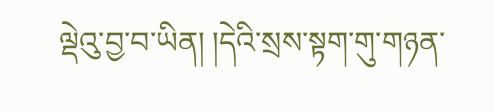ལྡེའུ་བྱ་བ་ཡིན། །དེའི་སྲས་སྟག་གུ་གཉན་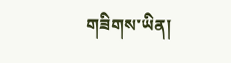གཟིགས་ཡིན།